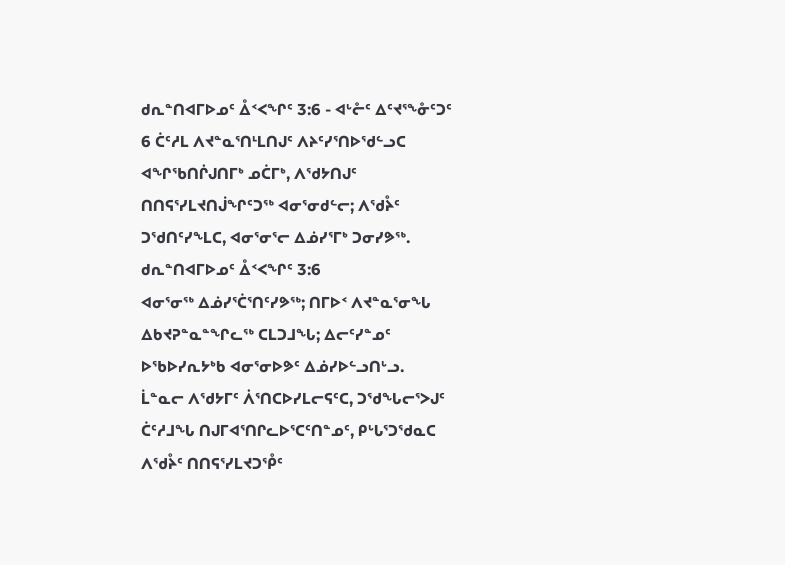ᑯᕆᓐᑎᐊᒥᐅᓄᑦ ᐂᑉᐸᖏᑦ 3:6 - ᐊᒡᓔᑦ ᐃᑦᔪᕐᖕᓁᑦᑐᑦ
6 ᑖᑦᓱᒪ ᐱᔪᓐᓇᕐᑎᒻᒪᑎᒍᑦ ᐱᔨᑦᓯᕐᑎᐅᖁᓪᓗᑕ ᐊᖏᖃᑎᒌᒍᑎᒥᒃ ᓄᑖᒥᒃ, ᐱᖁᔭᑎᒍᑦ ᑎᑎᕋᕐᓯᒪᔪᑎᒎᖏᑦᑐᖅ ᐊᓂᕐᓂᑯᓪᓕ; ᐱᖁᔧᑦ ᑐᖁᑎᑦᓯᖕᒪᑕ, ᐊᓂᕐᓂᕐᓕ ᐃᓅᓯᕐᒥᒃ ᑐᓂᓯᕗᖅ.
ᑯᕆᓐᑎᐊᒥᐅᓄᑦ ᐂᑉᐸᖏᑦ 3:6
ᐊᓂᕐᓂᖅ ᐃᓅᓯᕐᑖᕐᑎᑦᓯᕗᖅ; ᑎᒥᐅᑉ ᐱᔪᓐᓇᕐᓂᖓ ᐃᑲᔪᕈᓐᓇᓐᖏᓚᖅ ᑕᒪᑐᒧᖓ; ᐃᓕᑦᓯᓐᓄᑦ ᐅᖃᐅᓯᕆᔭᒃᑲ ᐊᓂᕐᓂᐅᕗᑦ ᐃᓅᓯᐅᓪᓗᑎᒡᓗ.
ᒫᓐᓇᓕ ᐱᖁᔭᒥᑦ ᐲᕐᑎᑕᐅᓯᒪᓕᕋᑦᑕ, ᑐᖁᖓᓕᕐᐳᒍᑦ ᑖᑦᓱᒧᖓ ᑎᒍᒥᐊᕐᑎᒋᓚᐅᕐᑕᑦᑎᓐᓄᑦ, ᑭᒡᒐᕐᑐᖁᓇᑕ ᐱᖁᔧᑦ ᑎᑎᕋᕐᓯᒪᔪᑐᕾᑦ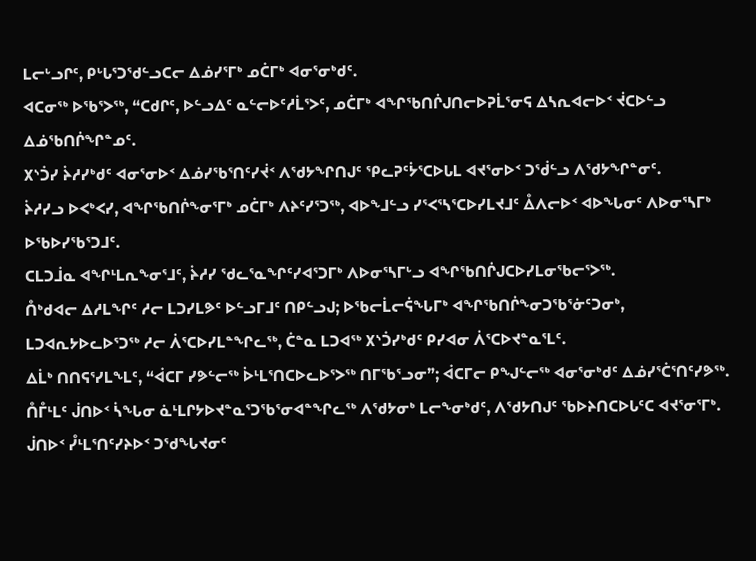ᒪᓕᒡᓗᒋᑦ, ᑭᒡᒐᕐᑐᖁᓪᓗᑕᓕ ᐃᓅᓯᕐᒥᒃ ᓄᑖᒥᒃ ᐊᓂᕐᓂᒃᑯᑦ.
ᐊᑕᓂᖅ ᐅᖃᕐᐳᖅ, “ᑕᑯᒋᑦ, ᐅᓪᓗᐃᑦ ᓇᓪᓕᐅᑦᓱᒫᕐᐳᑦ, ᓄᑖᒥᒃ ᐊᖏᖃᑎᒌᒍᑎᓕᐅᕈᒫᕐᓂᕋ ᐃᓴᕆᐊᓕᐅᑉ ᔫᑕᐅᓪᓗ ᐃᓅᖃᑎᒌᖏᓐᓄᑦ.
᙭ᔅᑑᓯ ᔩᓱᓯᒃᑯᑦ ᐊᓂᕐᓂᐅᑉ ᐃᓅᓯᖃᕐᑎᑦᓯᔫᑉ ᐱᖁᔭᖏᑎᒍᑦ ᕿᓚᕈᑦᔮᕐᑕᐅᒐᒪ ᐊᔪᕐᓂᐅᑉ ᑐᖂᓪᓗ ᐱᖁᔭᖏᓐᓂᑦ.
ᔩᓱᓯᓗ ᐅᐸᒃᐸᓯ, ᐊᖏᖃᑎᒌᖕᓂᕐᒥᒃ ᓄᑖᒥᒃ ᐱᔨᑦᓯᕐᑐᖅ, ᐊᐅᖕᒧᓪᓗ ᓯᕐᐸᕐᓴᕐᑕᐅᓯᒪᔪᒧᑦ ᐂᐱᓕᐅᑉ ᐊᐅᖓᓂᑦ ᐱᐅᓂᕐᓴᒥᒃ ᐅᖃᐅᓯᖃᕐᑐᒧᑦ.
ᑕᒪᑐᒨᓇ ᐊᖏᒻᒪᕆᖕᓂᕐᒧᑦ, ᔩᓱᓯ ᖁᓚᕐᓇᖏᑦᓯᐊᕐᑐᒥᒃ ᐱᐅᓂᕐᓴᒥᒡᓗ ᐊᖏᖃᑎᒌᒍᑕᐅᓯᒪᓂᖃᓕᕐᐳᖅ.
ᑍᒃᑯᐊᓕ ᐃᓱᒪᖏᑦ ᓱᓕ ᒪᑐᓯᒪᕗᑦ ᐅᓪᓗᒥᒧᑦ ᑎᑭᓪᓗᒍ; ᐅᖃᓕᒫᓕᕌᖓᒥᒃ ᐊᖏᖃᑎᒌᖕᓂᑐᖃᕐᓃᑦᑐᓂᒃ, ᒪᑐᐊᕆᔭᐅᓚᐅᕐᑐᖅ ᓱᓕ ᐲᕐᑕᐅᓯᒪᓐᖏᓚᖅ, ᑖᓐᓇ ᒪᑐᐊᖅ ᙭ᔅᑑᓯᒃᑯᑦ ᑭᓯᐊᓂ ᐲᕐᑕᐅᔪᓐᓇᕐᒪᑦ.
ᐃᒫᒃ ᑎᑎᕋᕐᓯᒪᖕᒪᑦ, “ᐋᑕᒥ ᓯᕗᓪᓕᖅ ᐆᒻᒪᕐᑎᑕᐅᓚᐅᕐᐳᖅ ᑎᒥᖃᕐᓗᓂ”; ᐋᑕᒥᓕ ᑭᖑᓪᓕᖅ ᐊᓂᕐᓂᒃᑯᑦ ᐃᓅᓯᕐᑖᕐᑎᑦᓯᕗᖅ.
ᑍᒤᒻᒪᑦ ᒎᑎᐅᑉ ᓵᖓᓂ ᓈᒻᒪᒋᔭᐅᔪᓐᓇᕐᑐᖃᕐᓂᐊᓐᖏᓚᖅ ᐱᖁᔭᓂᒃ ᒪᓕᖕᓂᒃᑯᑦ, ᐱᖁᔭᑎᒍᑦ ᖃᐅᔨᑎᑕᐅᒐᑦᑕ ᐊᔪᕐᓂᕐᒥᒃ.
ᒎᑎᐅᑉ ᓮᒻᒪᕐᑎᑦᓯᔨᐅᑉ ᑐᖁᖓᔪᓂᑦ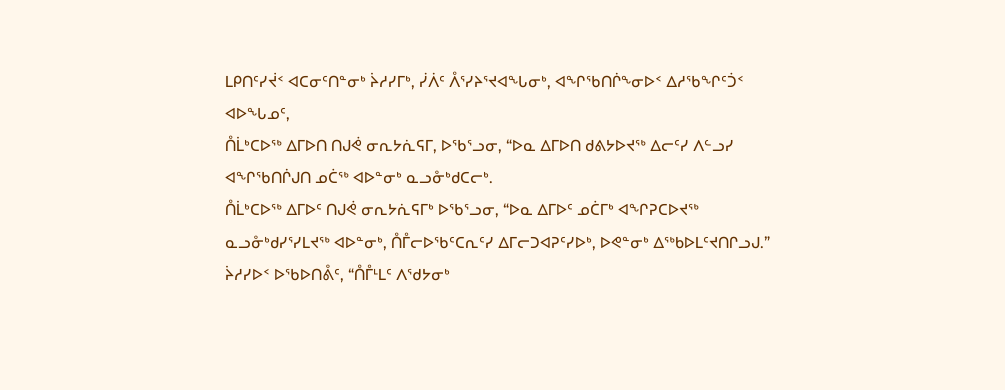ᒪᑭᑎᑦᓯᔫᑉ ᐊᑕᓂᑦᑎᓐᓂᒃ ᔩᓱᓯᒥᒃ, ᓰᐲᑦ ᐰᕐᓯᔨᕐᔪᐊᖓᓂᒃ, ᐊᖏᖃᑎᒌᖕᓂᐅᑉ ᐃᓱᖃᖏᑦᑑᑉ ᐊᐅᖓᓄᑦ,
ᑍᒫᒃᑕᐅᖅ ᐃᒥᐅᑎ ᑎᒍᕚ ᓂᕆᔭᕇᕋᒥ, ᐅᖃᕐᓗᓂ, “ᐅᓇ ᐃᒥᐅᑎ ᑯᕕᔭᐅᔪᖅ ᐃᓕᑦᓯ ᐱᓪᓗᓯ ᐊᖏᖃᑎᒌᒍᑎ ᓄᑖᖅ ᐊᐅᓐᓂᒃ ᓇᓗᓁᒃᑯᑕᓕᒃ.
ᑍᒫᒃᑕᐅᖅ ᐃᒥᐅᑦ ᑎᒍᕚ ᓂᕆᔭᕇᕋᒥᒃ ᐅᖃᕐᓗᓂ, “ᐅᓇ ᐃᒥᐅᑦ ᓄᑖᒥᒃ ᐊᖏᕈᑕᐅᔪᖅ ᓇᓗᓁᒃᑯᓯᕐᓯᒪᔪᖅ ᐊᐅᓐᓂᒃ, ᑍᒤᓕᐅᖃᑦᑕᕆᑦᓯ ᐃᒥᓕᑐᐊᕈᑦᓯᐅᒃ, ᐅᕙᓐᓂᒃ ᐃᖅᑲᐅᒪᑦᔪᑎᒋᓗᒍ.”
ᔩᓱᓯᐅᑉ ᐅᖃᐅᑎᕔᑦ, “ᑍᒤᒻᒪᑦ ᐱᖁᔭᓂᒃ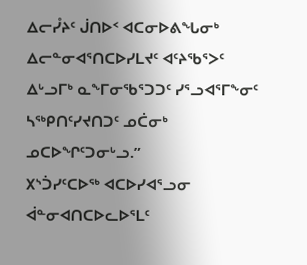ᐃᓕᓮᔨᑦ ᒎᑎᐅᑉ ᐊᑕᓂᐅᕕᖓᓂᒃ ᐃᓕᓐᓂᐊᕐᑎᑕᐅᓯᒪᔪᑦ ᐊᑦᔨᖃᕐᐳᑦ ᐃᒡᓗᒥᒃ ᓇᖕᒥᓂᖃᕐᑐᑐᑦ ᓯᕐᓗᐊᕐᒥᖕᓂᑦ ᓴᖅᑭᑎᑦᓯᔪᑎᑐᑦ ᓄᑖᓂᒃ ᓄᑕᐅᖏᑦᑐᓂᒡᓗ.”
᙭ᔅᑑᓯᑦᑕᐅᖅ ᐊᑕᐅᓯᐊᕐᓗᓂ ᐋᓐᓂᐊᑎᑕᐅᓚᐅᕐᒪᑦ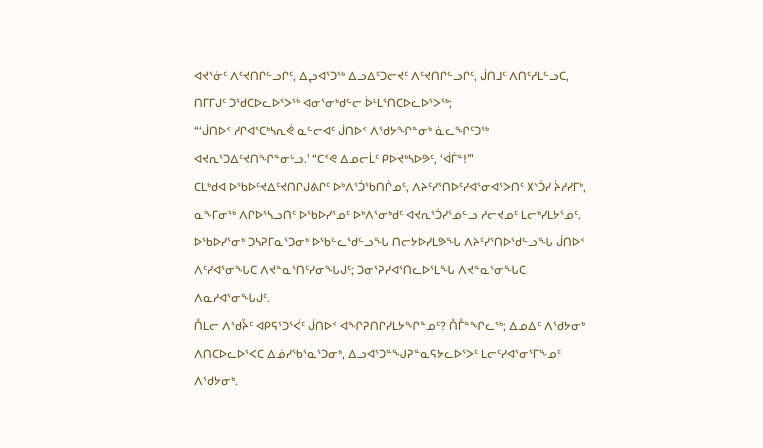ᐊᔪᕐᓃᑦ ᐱᑦᔪᑎᒋᓪᓗᒋᑦ, ᐃᖢᐊᕐᑐᖅ ᐃᓗᐃᑦᑐᓕᔪᑦ ᐱᑦᔪᑎᒋᓪᓗᒋᑦ, ᒎᑎᒧᑦ ᐱᑎᑦᓱᒪᓪᓗᑕ, ᑎᒥᒥᒍᑦ ᑐᖁᑕᐅᓚᐅᕐᐳᖅ ᐊᓂᕐᓂᒃᑯᓪᓕ ᐆᒻᒪᕐᑎᑕᐅᓚᐅᕐᐳᖅ;
“‘ᒎᑎᐅᑉ ᓱᒋᐊᕐᑕᒃᓴᕆᕚ ᓇᓪᓕᐊᑦ ᒎᑎᐅᑉ ᐱᖁᔭᖏᓐᓂᒃ ᓈᓚᖏᑦᑐᖅ ᐊᔪᕆᕐᑐᐃᑦᔪᑎᖏᓐᓂᒡᓗ.’ “ᑕᕝᕙ ᐃᓄᓕᒫᑦ ᑭᐅᔪᒃᓴᐅᕗᑦ, ‘ᐋᒦᓐ!’”
ᑕᒪᒃᑯᐊ ᐅᖃᐅᑦᔪᐃᑦᔪᑎᒋᒍᕕᒋᑦ ᐅᒃᐱᕐᑑᖃᑎᒌᓄᑦ, ᐱᔨᑦᓯᕐᑎᐅᑦᓯᐊᕐᓂᐊᕐᐳᑎᑦ ᙭ᔅᑑᓯ ᔩᓱᓯᒥᒃ, ᓇᖕᒥᓂᖅ ᐱᒋᐅᕐᓴᓗᑎᑦ ᐅᖃᐅᓯᕐᓄᑦ ᐅᒃᐱᕐᓂᒃᑯᑦ ᐊᔪᕆᕐᑑᓯᕐᓄᓪᓗ ᓱᓕᔪᓄᑦ ᒪᓕᒃᓯᒪᔭᕐᓄᑦ.
ᐅᖃᐅᓯᕐᓂᒃ ᑐᓴᕈᒥᓇᕐᑐᓂᒃ ᐅᖃᓪᓚᖁᓪᓗᖓ ᑎᓕᔭᐅᓯᒪᕗᖓ ᐱᔨᑦᓯᕐᑎᐅᖁᓪᓗᖓ ᒎᑎᐅᑉ ᐱᑦᓯᐊᕐᓂᖓᑕ ᐱᔪᓐᓇᕐᑎᑦᓯᓂᖓᒍᑦ; ᑐᓂᕐᕈᓯᐊᕐᑎᓚᐅᕐᒪᖓ ᐱᔪᓐᓇᕐᓂᖓᑕ ᐱᓇᓱᐊᕐᓂᖓᒍᑦ.
ᑍᒪᓕ ᐱᖁᔧᑦ ᐊᑭᕋᕐᑐᕐᐹᑦ ᒎᑎᐅᑉ ᐊᖏᕈᑎᒋᓯᒪᔭᖏᓐᓄᑦ? ᑍᒤᓐᖏᓚᖅ; ᐃᓄᐃᑦ ᐱᖁᔭᓂᒃ ᐱᑎᑕᐅᓚᐅᕐᐸᑕ ᐃᓅᓯᖃᕐᓇᕐᑐᓂᒃ, ᐃᓗᐊᕐᑐᓐᖑᕈᓐᓇᕋᔭᓚᐅᕐᐳᑦ ᒪᓕᑦᓯᐊᕐᓂᕐᒥᖕᓄᑦ ᐱᖁᔭᓂᒃ.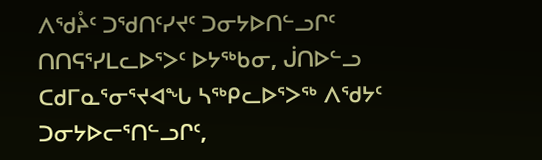ᐱᖁᔧᑦ ᑐᖁᑎᑦᓯᔪᑦ ᑐᓂᔭᐅᑎᓪᓗᒋᑦ ᑎᑎᕋᕐᓯᒪᓚᐅᕐᐳᑦ ᐅᔭᖅᑲᓂ, ᒎᑎᐅᓪᓗ ᑕᑯᒥᓇᕐᓂᕐᔪᐊᖓ ᓴᖅᑭᓚᐅᕐᐳᖅ ᐱᖁᔭᑦ ᑐᓂᔭᐅᓕᕐᑎᓪᓗᒋᑦ,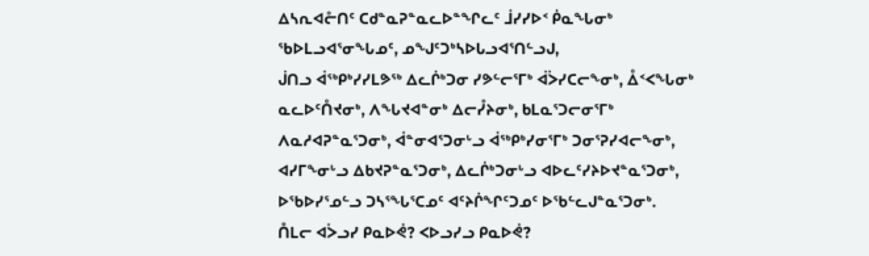ᐃᓴᕆᐊᓔᑎᑦ ᑕᑯᓐᓇᕈᓐᓇᓚᐅᓐᖏᓚᑦ ᒨᓯᓯᐅᑉ ᑮᓇᖓᓂᒃ ᖃᐅᒪᓗᐊᕐᓂᖓᓄᑦ, ᓄᖑᑦᑐᒃᓴᐅᒐᓗᐊᕐᑎᓪᓗᒍ,
ᒎᑎᓗ ᐋᖅᑭᒃᓯᓯᒪᕗᖅ ᐃᓚᒌᒃᑐᓂ ᓯᕗᓪᓕᕐᒥᒃ ᐋᐴᓯᑕᓕᖕᓂᒃ, ᐂᑉᐸᖓᓂᒃ ᓇᓚᐅᑦᑍᔪᓂᒃ, ᐱᖓᔪᐊᓐᓂᒃ ᐃᓕᓮᔨᓂᒃ, ᑲᒪᓇᕐᑐᓕᓂᕐᒥᒃ ᐱᓇᓱᐊᕈᓐᓇᕐᑐᓂᒃ, ᐋᓐᓂᐊᕐᑐᓂᒡᓗ ᐋᖅᑭᒃᓯᓂᕐᒥᒃ ᑐᓂᕐᕈᓯᐊᓕᖕᓂᒃ, ᐊᓯᒥᖕᓂᒡᓗ ᐃᑲᔪᕈᓐᓇᕐᑐᓂᒃ, ᐃᓚᒌᒃᑐᓂᒡᓗ ᐊᐅᓚᑦᓯᔨᐅᔪᓐᓇᕐᑐᓂᒃ, ᐅᖃᐅᓯᕐᓄᓪᓗ ᑐᓴᕐᖓᕐᑕᓄᑦ ᐊᑦᔨᒌᖏᑦᑐᓄᑦ ᐅᖃᓪᓚᒍᓐᓇᕐᑐᓂᒃ.
ᑍᒪᓕ ᐊᐴᓗᓯ ᑭᓇᐅᕚ? ᐸᐅᓗᓯᓗ ᑭᓇᐅᕚ?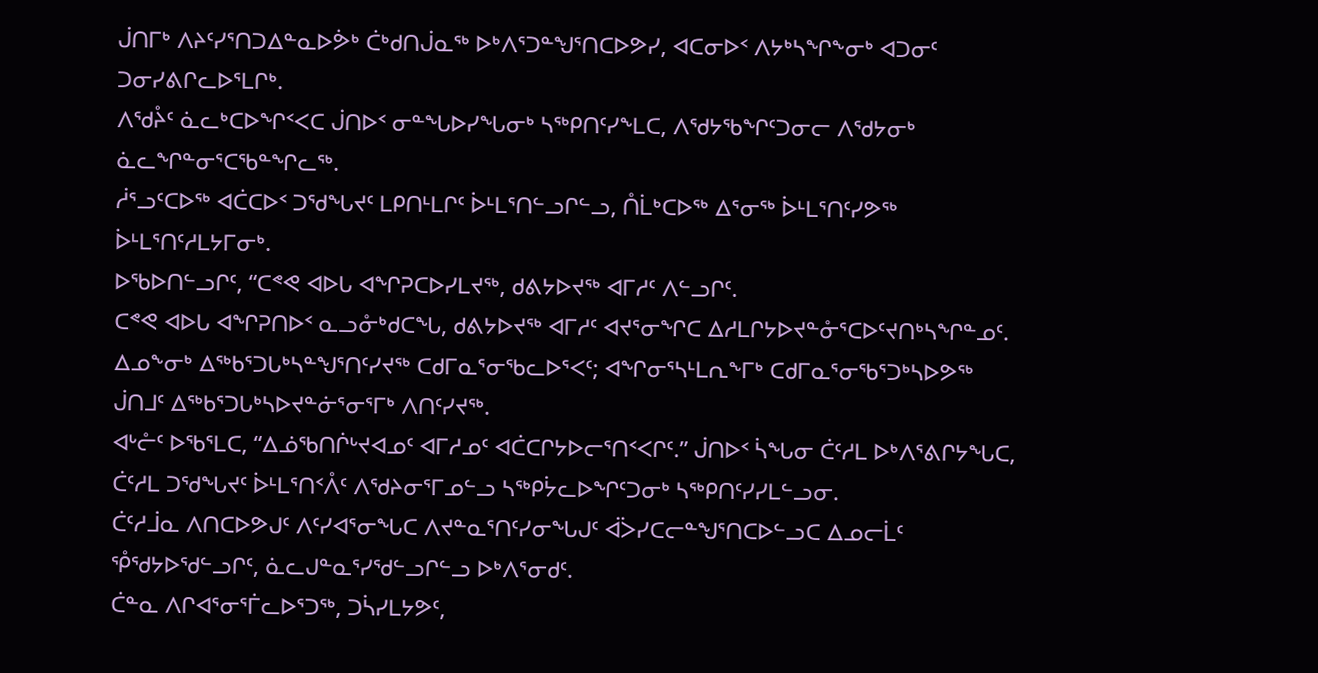ᒎᑎᒥᒃ ᐱᔨᑦᓯᕐᑎᑐᐃᓐᓇᐅᕘᒃ ᑖᒃᑯᑎᒎᓇᖅ ᐅᒃᐱᕐᑐᓐᖑᕐᑎᑕᐅᕗᓯ, ᐊᑕᓂᐅᑉ ᐱᔭᒃᓴᖏᖕᓂᒃ ᐊᑐᓂᑦ ᑐᓂᓯᕕᒋᓚᐅᕐᒪᒋᒃ.
ᐱᖁᔧᑦ ᓈᓚᒃᑕᐅᖏᑉᐸᑕ ᒎᑎᐅᑉ ᓂᓐᖓᐅᓯᖓᓂᒃ ᓴᖅᑭᑎᑦᓯᖕᒪᑕ, ᐱᖁᔭᖃᖏᑦᑐᓂᓕ ᐱᖁᔭᓂᒃ ᓈᓚᖏᓐᓂᕐᑕᖃᓐᖏᓚᖅ.
ᓲᕐᓗᑦᑕᐅᖅ ᐊᑖᑕᐅᑉ ᑐᖁᖓᔪᑦ ᒪᑭᑎᒻᒪᒋᑦ ᐆᒻᒪᕐᑎᓪᓗᒋᓪᓗ, ᑍᒫᒃᑕᐅᖅ ᐃᕐᓂᖅ ᐆᒻᒪᕐᑎᑦᓯᕗᖅ ᐆᒻᒪᕐᑎᑦᓱᒪᔭᒥᓂᒃ.
ᐅᖃᐅᑎᓪᓗᒋᑦ, “ᑕᕝᕙ ᐊᐅᒐ ᐊᖏᕈᑕᐅᓯᒪᔪᖅ, ᑯᕕᔭᐅᔪᖅ ᐊᒥᓱᑦ ᐱᓪᓗᒋᑦ.
ᑕᕝᕙ ᐊᐅᒐ ᐊᖏᕈᑎᐅᑉ ᓇᓗᓁᒃᑯᑕᖓ, ᑯᕕᔭᐅᔪᖅ ᐊᒥᓱᑦ ᐊᔪᕐᓂᖏᑕ ᐃᓱᒪᒋᔭᐅᔪᓐᓁᕐᑕᐅᑦᔪᑎᒃᓴᖏᓐᓄᑦ.
ᐃᓄᖕᓂᒃ ᐃᖅᑲᕐᑐᒐᒃᓴᓐᖑᕐᑎᑦᓯᔪᖅ ᑕᑯᒥᓇᕐᓂᖃᓚᐅᕐᐸᑦ; ᐊᖏᓂᕐᓴᒻᒪᕆᖕᒥᒃ ᑕᑯᒥᓇᕐᓂᖃᕐᑐᒃᓴᐅᕗᖅ ᒎᑎᒧᑦ ᐃᖅᑲᕐᑐᒐᒃᓴᐅᔪᓐᓃᕐᓂᕐᒥᒃ ᐱᑎᑦᓯᔪᖅ.
ᐊᒡᓔᑦ ᐅᖃᕐᒪᑕ, “ᐃᓅᖃᑎᒌᒡᔪᐊᓄᑦ ᐊᒥᓱᓄᑦ ᐊᑖᑕᒋᔭᐅᓕᕐᑎᑉᐸᒋᑦ.” ᒎᑎᐅᑉ ᓵᖓᓂ ᑖᑦᓱᒪ ᐅᒃᐱᕐᕕᒋᔭᖓᑕ, ᑖᑦᓱᒪ ᑐᖁᖓᔪᑦ ᐆᒻᒪᕐᑎᑉᐰᑦ ᐱᖁᔨᓂᕐᒥᓄᓪᓗ ᓴᖅᑭᔮᓚᐅᖏᑦᑐᓂᒃ ᓴᖅᑭᑎᑦᓯᓯᒪᓪᓗᓂ.
ᑖᑦᓱᒨᓇ ᐱᑎᑕᐅᕗᒍᑦ ᐱᑦᓯᐊᕐᓂᖓᑕ ᐱᔪᓐᓇᕐᑎᑦᓯᓂᖓᒍᑦ ᐋᐴᓯᑕᓕᓐᖑᕐᑎᑕᐅᓪᓗᑕ ᐃᓄᓕᒫᑦ ᕾᖁᔭᐅᖁᓪᓗᒋᑦ, ᓈᓚᒍᓐᓇᕐᓯᖁᓪᓗᒋᓪᓗ ᐅᒃᐱᕐᓂᑯᑦ.
ᑖᓐᓇ ᐱᒋᐊᕐᓂᕐᒦᓚᐅᕐᑐᖅ, ᑐᓵᓯᒪᔭᕗᑦ,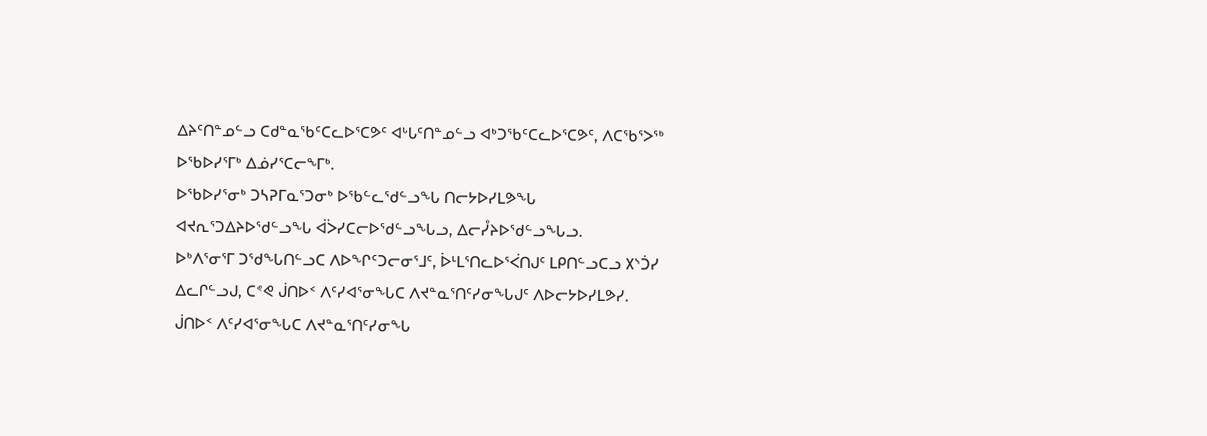ᐃᔨᑦᑎᓐᓄᓪᓗ ᑕᑯᓐᓇᖃᑦᑕᓚᐅᕐᑕᕗᑦ ᐊᒡᒐᑦᑎᓐᓄᓪᓗ ᐊᒃᑐᖃᑦᑕᓚᐅᕐᑕᕗᑦ, ᐱᑕᖃᕐᐳᖅ ᐅᖃᐅᓯᕐᒥᒃ ᐃᓅᓯᕐᑕᓕᖕᒥᒃ.
ᐅᖃᐅᓯᕐᓂᒃ ᑐᓴᕈᒥᓇᕐᑐᓂᒃ ᐅᖃᓪᓚᖁᓪᓗᖓ ᑎᓕᔭᐅᓯᒪᕗᖓ ᐊᔪᕆᕐᑐᐃᔨᐅᖁᓪᓗᖓ ᐋᐴᓯᑕᓕᐅᖁᓪᓗᖓᓗ, ᐃᓕᓮᔨᐅᖁᓪᓗᖓᓗ.
ᐅᒃᐱᕐᓂᕐᒥ ᑐᖁᖓᑎᓪᓗᑕ ᐱᐅᖏᑦᑐᓕᓂᕐᒧᑦ, ᐆᒻᒪᕐᑎᓚᐅᕐᐹᑎᒍᑦ ᒪᑭᑎᓪᓗᑕᓗ ᙭ᔅᑑᓯ ᐃᓚᒋᓪᓗᒍ, ᑕᕝᕙ ᒎᑎᐅᑉ ᐱᑦᓯᐊᕐᓂᖓᑕ ᐱᔪᓐᓇᕐᑎᑦᓯᓂᖓᒍᑦ ᐱᐅᓕᔭᐅᓯᒪᕗᓯ.
ᒎᑎᐅᑉ ᐱᑦᓯᐊᕐᓂᖓᑕ ᐱᔪᓐᓇᕐᑎᑦᓯᓂᖓ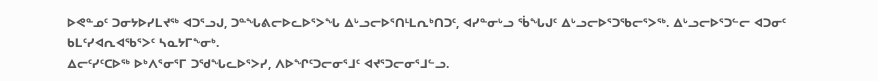ᐅᕙᓐᓄᑦ ᑐᓂᔭᐅᓯᒪᔪᖅ ᐊᑐᕐᓗᒍ, ᑐᓐᖓᕕᓕᐅᓚᐅᕐᐳᖓ ᐃᒡᓗᓕᐅᕐᑎᒻᒪᕆᒃᑎᑐᑦ, ᐊᓯᓐᓂᒡᓗ ᖄᖓᒍᑦ ᐃᒡᓗᓕᐅᕐᑐᖃᓕᕐᐳᖅ. ᐃᒡᓗᓕᐅᕐᑐᓪᓕ ᐊᑐᓂᑦ ᑲᒪᑦᓯᐊᕆᐊᖃᕐᐳᑦ ᓴᓇᔭᒥᖕᓂᒃ.
ᐃᓕᑦᓯᑦᑕᐅᖅ ᐅᒃᐱᕐᓂᕐᒥ ᑐᖁᖓᓚᐅᕐᐳᓯ, ᐱᐅᖏᑦᑐᓕᓂᕐᒧᑦ ᐊᔪᕐᑐᓕᓂᕐᒧᓪᓗ.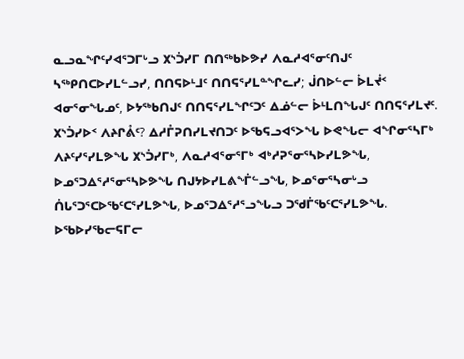ᓇᓗᓇᖏᑦᓯᐊᕐᑐᒥᒡᓗ ᙭ᔅᑑᓯᒥ ᑎᑎᖅᑲᐅᕗᓯ ᐱᓇᓱᐊᕐᓂᑦᑎᒍᑦ ᓴᖅᑭᑎᑕᐅᓯᒪᓪᓗᓯ, ᑎᑎᕋᐅᒻᒧᑦ ᑎᑎᕋᕐᓯᒪᓐᖏᓚᓯ; ᒎᑎᐅᓪᓕ ᐆᒪᔫᑉ ᐊᓂᕐᓂᖓᓄᑦ, ᐅᔭᖅᑲᑎᒍᑦ ᑎᑎᕋᕐᓯᒪᖏᑦᑐᑦ ᐃᓅᓪᓕ ᐆᒻᒪᑎᖓᒍᑦ ᑎᑎᕋᕐᓯᒪᔪᑦ.
᙭ᔅᑑᓯᐅᑉ ᐱᔨᒋᕔᑦ? ᐃᓱᒤᕈᑎᓯᒪᔪᑎᑐᑦ ᐅᖃᕋᓗᐊᕐᐳᖓ ᐅᕙᖓᓕ ᐊᖏᓂᕐᓴᒥᒃ ᐱᔨᑦᓯᕐᓯᒪᕗᖓ ᙭ᔅᑑᓯᒥᒃ, ᐱᓇᓱᐊᕐᓂᕐᒥᒃ ᐊᒃᓱᕈᕐᓂᕐᓴᐅᓯᒪᕗᖓ, ᐅᓄᕐᑐᐃᕐᓱᕐᓂᕐᓴᐅᕗᖓ ᑎᒍᔭᐅᓯᒪᕕᖕᒦᓪᓗᖓ, ᐅᓄᕐᓂᕐᓴᓂᒡᓗ ᑏᒐᕐᑐᕐᑕᐅᖃᑦᑕᕐᓯᒪᕗᖓ, ᐅᓄᕐᑐᐃᕐᓱᕐᓗᖓᓗ ᑐᖁᒦᖃᑦᑕᕐᓯᒪᕗᖓ.
ᐅᖃᐅᓯᖃᓕᕋᒥᓕ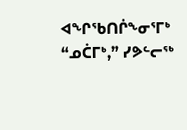ᐊᖏᖃᑎᒌᖕᓂᕐᒥᒃ “ᓄᑖᒥᒃ,” ᓯᕗᓪᓕᖅ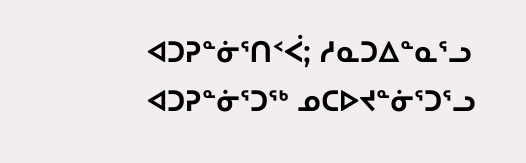ᐊᑐᕈᓐᓃᕐᑎᑉᐹ; ᓱᓇᑐᐃᓐᓇᕐᓗ ᐊᑐᕈᓐᓃᕐᑐᖅ ᓄᑕᐅᔪᓐᓃᕐᑐᕐᓗ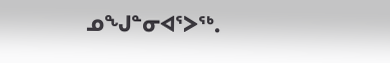ᓄᖑᓐᓂᐊᕐᐳᖅ.